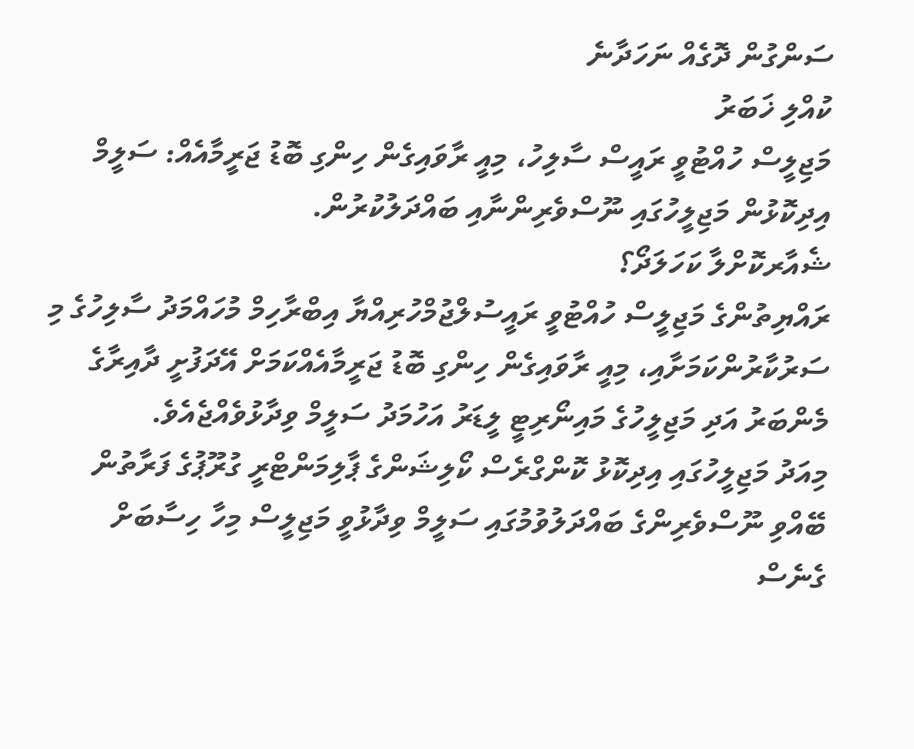ސަންގުން ދޮގެއް ނަހަދާނެ
ކުއްލި ޚަބަރު
މަޖިލީސް ހުއްޓުވީ ރައީސް ސާލިހު، މިއީ ރާވައިގެން ހިންގި ބޮޑު ޖަރީމާއެއް: ސަލީމް
އިދިކޮޅުން މަޖިލީހުގައި ނޫސްވެރިންނާއި ބައްދަލުކުރުން.
ޝެއާރކޮށްލާ ކަހަލަދޯ؟
ރައްޔިތުންގެ މަޖިލީސް ހުއްޓުވީ ރައީސުލްޖުމްހުރިއްޔާ އިބްރާހިމް މުހައްމަދު ސާލިހުގެ މި ސަރުކާރުންކަމަށާއި، މިއީ ރާވައިގެން ހިންގި ބޮޑު ޖަރީމާއެއްކަމަށް އޭދަފުށީ ދާއިރާގެ މެންބަރު އަދި މަޖިލީހުގެ މައިނޯރިޓީ ލީޑަރު އަހުމަދު ސަލީމް ވިދާޅުވެއްޖެއެވެ.
މިއަދު މަޖިލީހުގައި އިދިކޮޅު ކޮންގްރެސް ކޯލިޝަންގެ ޕާލިމަންޓްރީ ގުރޫޕުގެ ފަރާތުން ބޭއްވި ނޫސްވެރިންގެ ބައްދަލުވުމުގައި ސަލީމް ވިދާޅުވީ މަޖިލީސް މިހާ ހިސާބަށް ގެނެސް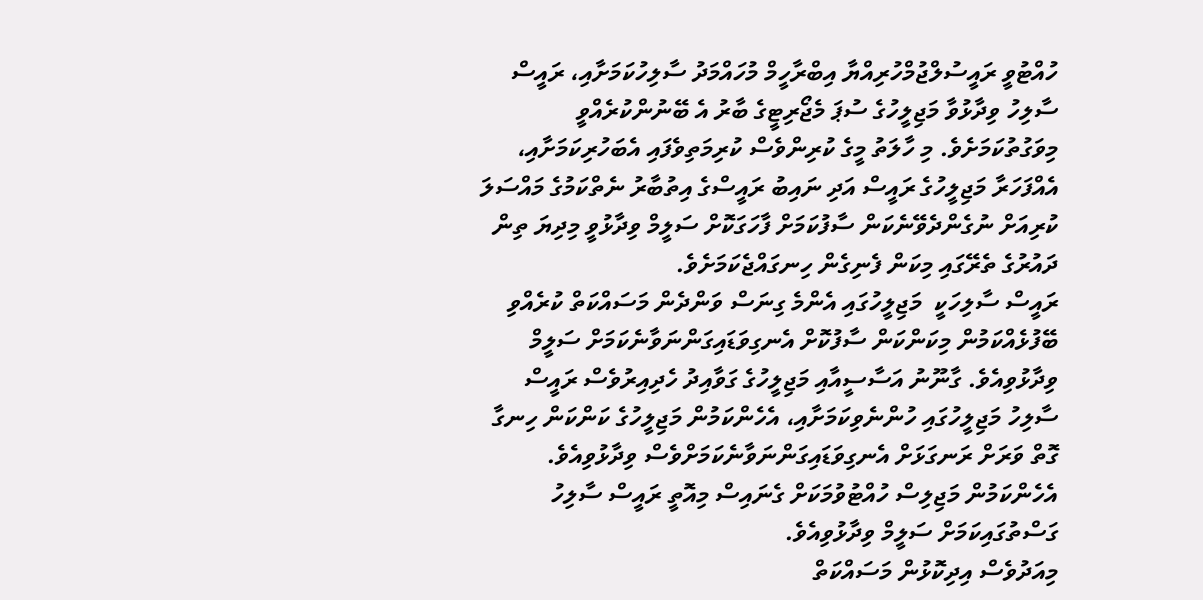ހުއްޓުވީ ރައީސުލްޖުމްހުރިއްޔާ އިބްރާހީމް މުހައްމަދު ސާލިހުކަމަށާއި، ރައީސް ސާލިހު ވިދާޅުވާ މަޖިލީހުގެ ސުޕަ މެޖޯރިޓީގެ ބާރު އެ ބޭނުންކުރެއްވީ މިވަގުތުކަމަށެވެ. މި ހާލަތު މީގެ ކުރިންވެސް ކުރިމަތިވެފައި އެބަހުރިކަމަށާއި، އެއްފަހަރާ މަޖިލީހުގެ ރައީސް އަދި ނައިބު ރައީސްގެ އިތުބާރު ނެތްކަމުގެ މައްސަލަ ކުރިއަށް ނުގެންދެވޭނެކަން ސާފުކަމަށް ފާހަގަކޮށް ސަލީމް ވިދާޅުވީ މިދިޔަ ތިން ދައުރުގެ ތެރޭގައި މިކަން ފެނިގެން ހިނގައްޖެކަމަށެވެ.
ރައީސް ސާލިހަކީ  މަޖިލީހުގައި އެންމެ ގިނަސް ވަންދެން މަސައްކަތް ކުރެއްވި ބޭފުޅެއްކަމުން މިކަންކަން ސާފުކޮށް އެނގިވަޑައިގަންނަވާނެކަމަށް ސަލީމް ވިދާޅުވިއެވެ. ގާނޫނު އަސާސީއާއި މަޖިލީހުގެ ގަވާއިދު ހެދިއިރުވެސް ރައީސް ސާލިހު މަޖިލީހުގައި ހުންނެވިކަމަށާއި، އެހެންކަމުން މަޖިލީހުގެ ކަންކަން ހިނގާ ގޮތް ވަރަށް ރަނގަޅަށް އެނގިވަޑައިގަންނަވާނެކަމަށްވެސް ވިދާޅުވިއެވެ. އެހެންކަމުން މަޖިލިސް ހުއްޓުވުމަކަށް ގެނައިސް މިއޮތީ ރައީސް ސާލިހު ގަސްތުގައިކަމަށް ސަލީމް ވިދާޅުވިއެވެ.
މިއަދުވެސް އިދިކޮޅުން މަސައްކަތް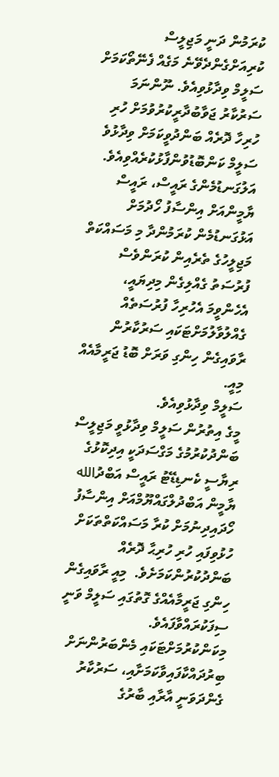ކުރަމުން ދަނީ މަޖިލީސް ކުރިއަށްގެންދެވޭނެ މަގެއް ފެނޭތޯކަމަށް ސަލީމް ވިދާޅުވިއެވެ. ނޫންނަމަ ސަރުކާރު ޖަވާބުދާރީކުރުވުމަށް ހުރި ހުރިހާ ދޮރެއް ބަންދުވީކަމަށް ވިދާޅުވެ ސަލީމް ކަންބޮޑުވުންފާޅުކުރެއްވިއެވެ.
އަލުގަނޑުމެންގެ ރައީސް، ރައީސް ޔާމީންއަށް އިންސާފު ހޯދުމަށް އަޅުގަނޑުމެން ކުރަމުންދާ މި މަސައްކަތް މަޖިލީހުގެ ތެރެއިން ކުރަންވެސް ފުރުސަތު ގެއްލިގެން މިދިޔައީ، އެހެންވީމަ އެހުރިހާ ފުރުސަތެއް ގެއްލުވާލުމަށްޓަކައި ސަރުކާރުން ރާވައިގެން ހިންގި ވަރަށް ބޮޑު ޖަރީމާއެއް މިއީ.
ސަލީމް ވިދާޅުވިއެވެ.
މީގެ އިތުރުން ސަލީމް ވިދާޅުވީ މަޖިލީސް ބަންދުކުރުމުގެ މަގްސަދަކީ އިދިކޮޅުގެ ރިޔާސީ ކެނޑިޑޭޓު ރައީސް އަބްދުالله ޔާމީން އަބްދުލްގައްޔޫމްއަށް އިންސާފު ހޯދައިދިނުމަށް ކުރާ މަސައްކަތްތަކަށް ހުޅުވިފައި ހުރި ހުރިޙާ ދޮރެއް ބަންދުކުރުންކަމަށެވެ.  މިއީ ރާވައިގެން ހިންގި ޖަރީމާއެއްގެ ގޮތުގައި ސަލީމް ވަނީ ސިފަކުރައްވާފައެވެ. މިކަންކުރުމަށްޓަކައި މެންބަރުންނަށް ބިރުދައްކާފައިވާކަމަށާއި، ސަރުކާރު ގެންދަވަނީ އާރާއި ބާރުގެ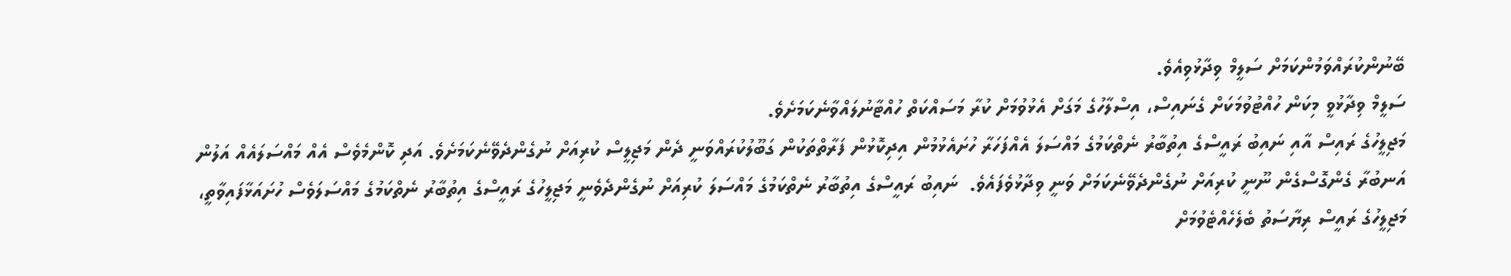ބޭނުންކުރައްވަމުންކަމަށް ސަލީމް ވިދާޅުވިއެވެ.
ސަލީމް ވިދާޅުވީ މިކަން ހުއްޓުވުމަކަށް ގެނައިސް، އިސްލާހުގެ މަގަށް އެޅުވުމަށް ކުރާ މަސައްކަތް ހުއްޓާނުލައްވާނެކަމަށެވެ.
މަޖިލީހުގެ ރައިސް އާއި ނައިބު ރައީސްގެ އިތުބާރު ނެތްކަމުގެ މައްސަލަ އެއްފަހަރާ ހުށައެޅުމުން އިދިކޮޅުން ފަރާތްތަކުން ގަބޫލުކުރައްވަނީ ދެން މަޖިލީސް ކުރިއަށް ނުގެންދެވޭނެކަމަށެވެ. އަދި ކޮންމެވެސް އެއް މައްސަލައެއް އަލުން އަނބުރާ ގެންގޮސްގެން ނޫނީ ކުރިއަށް ނުގެންދެވޭނެކަމަށް ވަނީ ވިދާޅުވެފައެވެ.  ނައިބު ރައީސްގެ އިތުބާރު ނެތްކަމުގެ މައްސަލަ ކުރިއަށް ނުގެންދެވެނީ މަޖިލީހުގެ ރައީސްގެ އިތުބާރު ނެތްކަމުގެ މައްސަލަވެސް ހުށައަޅާފައިވާތީ، މަޖިލީހުގެ ރައީސް ރިޔާސަތު ބެލެހެއްޓެވުމަށް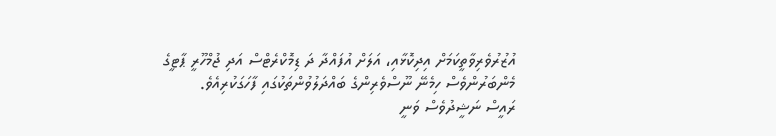އުޒުރުވެރިވާތީކަމަށް އިދިކޮޅާއި، އަލަށް އުފައްދާ ދަ ޑިމޮކްރެޓްސް އަދި ޖުމްހޫރީ ޕާޓީގެ މެންބަރުންވެސް ހިމެނޭ ނޫސްވެރިންގެ ބައްދަލުވުންތަކުގައި ފާހަގަކުރިއެވެ.
ރައީސް ނަޝީދުވެސް ވަނީ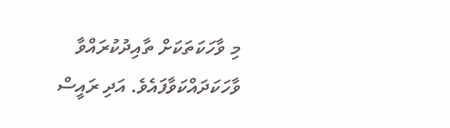މި ވާހަކަތަކަށް ތާއިދުކުރައްވާ ވާހަކަދައްކަވާފައެވެ. އަދި ރައީސް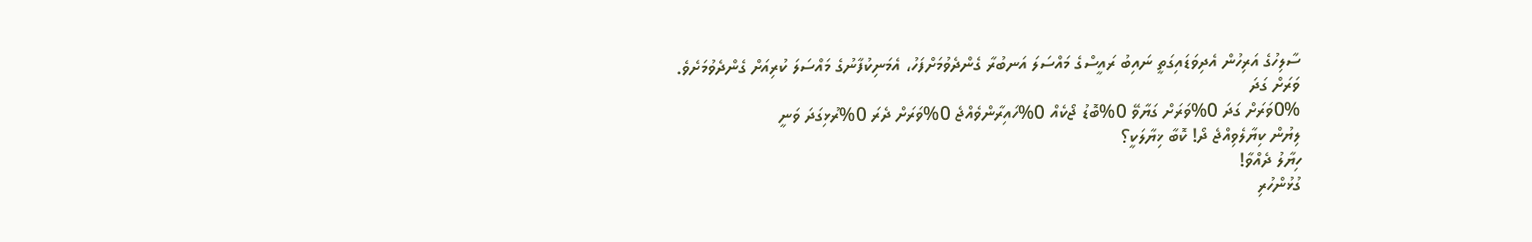ސާލިހުގެ އަރިހުން އެދިވަޑައިގަތީ ނައިބު ރައީސްގެ މައްސަލަ އަނބުރާ ގެންދެވުމަށްފަހު، އެމަނިކުފާނުގެ މައްސަލަ ކުރިއަށް ގެންދެވުމަށެވެ.
ވަރަށް ގަދަ
0%ވަރަށް ގަދަ 0%ވަރަށް ގަޔާވޭ 0%ބޮޑު ޖޯކެއް 0%ހައިރާންވެއްޖެ 0%ވަރަށް ދެރަ 0%ރުޅިގަދަ ވަނީ
ލިޔުން ކިޔާލެވިއްޖެ ދޯ! ކޮބާ ޚިޔާލަކީ؟
ހިޔާލު ދެއްވާ!
ގުޅުންހުރި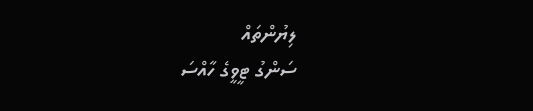ލިޔުންތައް
ސަންގު ޓީވީގެ ހާއްސަ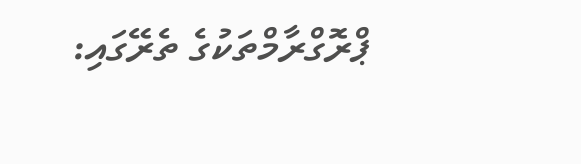ޕްރޮގްރާމްތަކުގެ ތެރޭގައި: